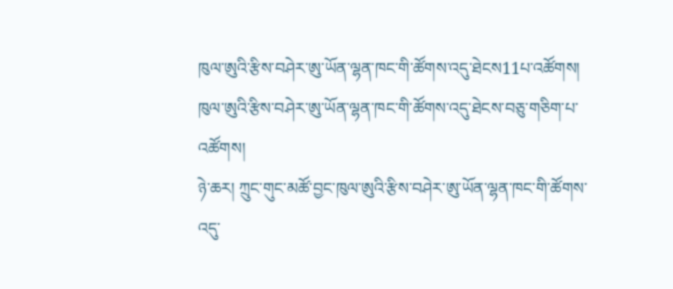ཁུལ་ཨུའི་རྩིས་བཤེར་ཨུ་ཡོན་ལྷན་ཁང་གི་ཚོགས་འདུ་ཐེངས11པ་འཚོགས།
ཁུལ་ཨུའི་རྩིས་བཤེར་ཨུ་ཡོན་ལྷན་ཁང་གི་ཚོགས་འདུ་ཐེངས་བཅུ་གཅིག་པ་འཚོགས།
ཉེ་ཆར། ཀྲུང་གུང་མཚོ་བྱང་ཁུལ་ཨུའི་རྩིས་བཤེར་ཨུ་ཡོན་ལྷན་ཁང་གི་ཚོགས་འདུ་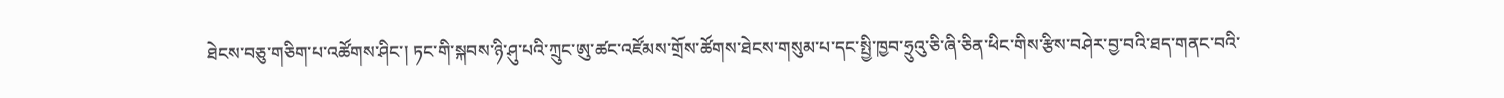ཐེངས་བཅུ་གཅིག་པ་འཚོགས་ཤིང་། ཏང་གི་སྐབས་ཉི་ཤུ་པའི་ཀྲུང་ཨུ་ཚང་འཛོམས་གྲོས་ཚོགས་ཐེངས་གསུམ་པ་དང་སྤྱི་ཁྱབ་ཧྲུའུ་ཅི་ཞི་ཅིན་ཕིང་གིས་རྩིས་བཤེར་བྱ་བའི་ཐད་གནང་བའི་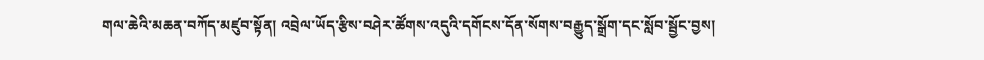གལ་ཆེའི་མཆན་བཀོད་མཛུབ་སྟོན། འབྲེལ་ཡོད་རྩིས་བཤེར་ཚོགས་འདུའི་དགོངས་དོན་སོགས་བརྒྱུད་སྒྲོག་དང་སློབ་སྦྱོང་བྱས།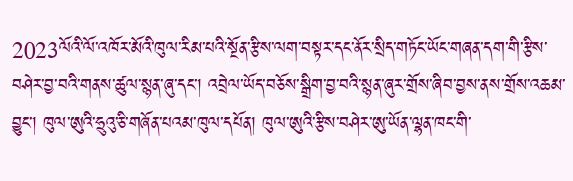2023ལོའི་ལོ་འཁོར་མོའི་ཁུལ་རིམ་པའི་སྔོན་རྩིས་ལག་བསྟར་དང་ནོར་སྲིད་གཏོང་ཡོང་གཞན་དག་གི་རྩིས་བཤེར་བྱ་བའི་གནས་ཚུལ་སྙན་ཞུ་དང་། འབྲེལ་ཡོད་བཅོས་སྒྲིག་བྱ་བའི་སྙན་ཞུར་གྲོས་ཞིབ་བྱས་ནས་གྲོས་འཆམ་བྱུང་། ཁུལ་ཨུའི་ཧྲུའུ་ཅི་གཞོན་པའམ་ཁུལ་དཔོན། ཁུལ་ཨུའི་རྩིས་བཤེར་ཨུ་ཡོན་ལྷན་ཁང་གི་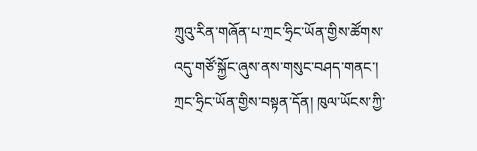ཀྲུའུ་རིན་གཞོན་པ་ཀྲང་ཧྲིང་ཡོན་གྱིས་ཚོགས་འདུ་གཙོ་སྐྱོང་ཞུས་ནས་གསུང་བཤད་གནང་།
ཀྲང་ཧྲིང་ཡོན་གྱིས་བསྟན་དོན། ཁུལ་ཡོངས་ཀྱི་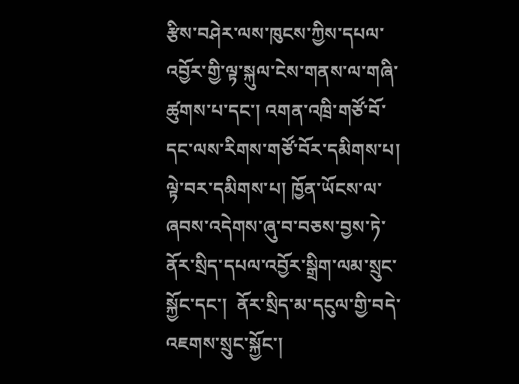རྩིས་བཤེར་ལས་ཁུངས་ཀྱིས་དཔལ་འབྱོར་གྱི་ལྟ་སྐུལ་ངེས་གནས་ལ་གཞི་ཚུགས་པ་དང་། འགན་འཁྲི་གཙོ་བོ་དང་ལས་རིགས་གཙོ་བོར་དམིགས་པ། ལྟེ་བར་དམིགས་པ། ཁྱོན་ཡོངས་ལ་ཞབས་འདེགས་ཞུ་བ་བཅས་བྱས་ཏེ་ནོར་སྲིད་དཔལ་འབྱོར་སྒྲིག་ལམ་སྲུང་སྐྱོང་དང་།  ནོར་སྲིད་མ་དངུལ་གྱི་བདེ་འཇགས་སྲུང་སྐྱོང་།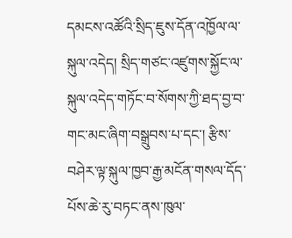དམངས་འཚོའི་སྲིད་ཇུས་དོན་འཁྱོལ་ལ་སྐུལ་འདེད། སྲིད་གཙང་འཛུགས་སྐྱོང་ལ་སྐུལ་འདེད་གཏོང་བ་སོགས་ཀྱི་ཐད་བྱ་བ་གང་མང་ཞིག་བསྒྲུབས་པ་དང་། རྩིས་བཤེར་ལྟ་སྐུལ་ཁྱབ་རྒྱ་མངོན་གསལ་དོད་པོས་ཆེ་རུ་བཏང་ནས་ཁུལ་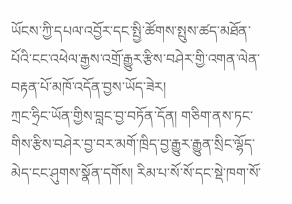ཡོངས་ཀྱི་དཔལ་འབྱོར་དང་སྤྱི་ཚོགས་སྤུས་ཚད་མཐོན་པོའི་ངང་འཕེལ་རྒྱས་འགྲོ་རྒྱུར་རྩིས་བཤེར་གྱི་འགན་ལེན་བརྟན་པོ་མཁོ་འདོན་བྱས་ཡོད་ཟེར།
ཀྲང་ཧྲིང་ཡོན་གྱིས་བླང་བྱ་བཏོན་དོན། གཅིག་ནས་ཏང་གིས་རྩིས་བཤེར་བྱ་བར་མགོ་ཁྲིད་བྱ་རྒྱུར་རྒྱུན་སྲིང་ལྷོད་མེད་ངང་ཤུགས་སྣོན་དགོས། རིམ་པ་སོ་སོ་དང་སྡེ་ཁག་སོ་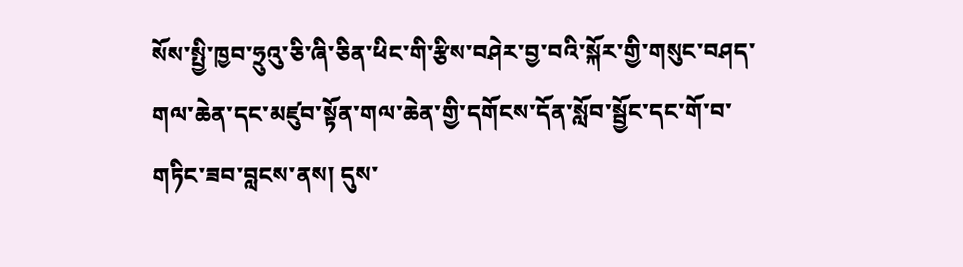སོས་སྤྱི་ཁྱབ་ཧྲུའུ་ཅི་ཞི་ཅིན་ཕིང་གི་རྩིས་བཤེར་བྱ་བའི་སྐོར་གྱི་གསུང་བཤད་གལ་ཆེན་དང་མཛུབ་སྟོན་གལ་ཆེན་གྱི་དགོངས་དོན་སློབ་སྦྱོང་དང་གོ་བ་གཏིང་ཟབ་བླངས་ནས། དུས་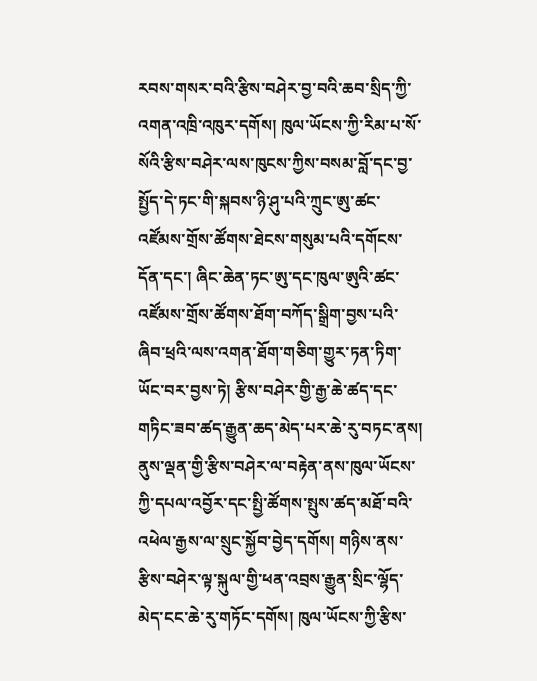རབས་གསར་བའི་རྩིས་བཤེར་བྱ་བའི་ཆབ་སྲིད་ཀྱི་འགན་འཁྲི་འཁུར་དགོས། ཁུལ་ཡོངས་ཀྱི་རིམ་པ་སོ་སོའི་རྩིས་བཤེར་ལས་ཁུངས་ཀྱིས་བསམ་བློ་དང་བྱ་སྤྱོད་དེ་ཏང་གི་སྐབས་ཉི་ཤུ་པའི་ཀྲུང་ཨུ་ཚང་འཛོམས་གྲོས་ཚོགས་ཐེངས་གསུམ་པའི་དགོངས་དོན་དང་། ཞིང་ཆེན་ཏང་ཨུ་དང་ཁུལ་ཨུའི་ཚང་འཛོམས་གྲོས་ཚོགས་ཐོག་བཀོད་སྒྲིག་བྱས་པའི་ཞིབ་ཕྲའི་ལས་འགན་ཐོག་གཅིག་གྱུར་ཏན་ཏིག་ཡོང་བར་བྱས་ཏེ། རྩིས་བཤེར་གྱི་རྒྱ་ཆེ་ཚད་དང་གཏིང་ཟབ་ཚད་རྒྱུན་ཆད་མེད་པར་ཆེ་རུ་བཏང་ནས། ནུས་ལྡན་གྱི་རྩིས་བཤེར་ལ་བརྟེན་ནས་ཁུལ་ཡོངས་ཀྱི་དཔལ་འབྱོར་དང་སྤྱི་ཚོགས་སྤུས་ཚད་མཐོ་བའི་འཕེལ་རྒྱས་ལ་སྲུང་སྐྱོབ་བྱེད་དགོས། གཉིས་ནས་རྩིས་བཤེར་ལྟ་སྐུལ་གྱི་ཕན་འབྲས་རྒྱུན་སྲིང་ལྷོད་མེད་ངང་ཆེ་རུ་གཏོང་དགོས། ཁུལ་ཡོངས་ཀྱི་རྩིས་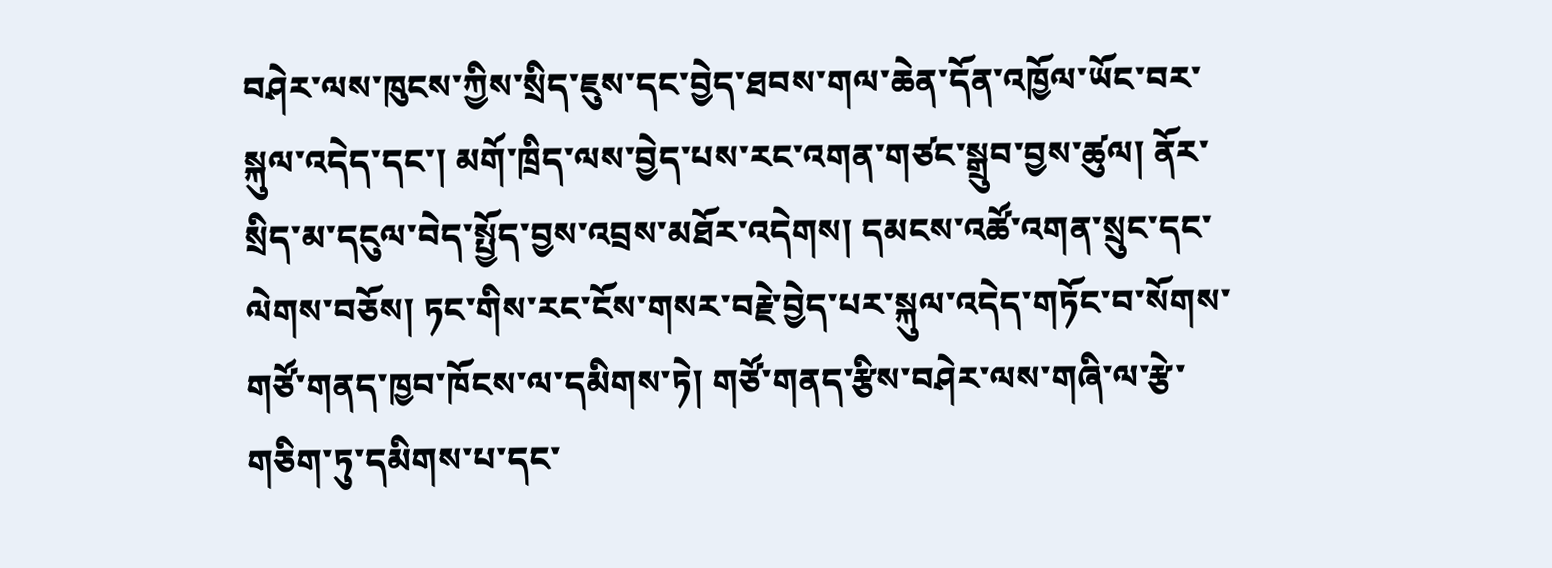བཤེར་ལས་ཁུངས་ཀྱིས་སྲིད་ཇུས་དང་བྱེད་ཐབས་གལ་ཆེན་དོན་འཁྱོལ་ཡོང་བར་སྐུལ་འདེད་དང་། མགོ་ཁྲིད་ལས་བྱེད་པས་རང་འགན་གཙང་སྒྲུབ་བྱས་ཚུལ། ནོར་སྲིད་མ་དངུལ་བེད་སྤྱོད་བྱས་འབྲས་མཐོར་འདེགས། དམངས་འཚོ་འགན་སྲུང་དང་ལེགས་བཅོས། ཏང་གིས་རང་ངོས་གསར་བརྗེ་བྱེད་པར་སྐུལ་འདེད་གཏོང་བ་སོགས་གཙོ་གནད་ཁྱབ་ཁོངས་ལ་དམིགས་ཏེ། གཙོ་གནད་རྩིས་བཤེར་ལས་གཞི་ལ་རྩེ་གཅིག་ཏུ་དམིགས་པ་དང་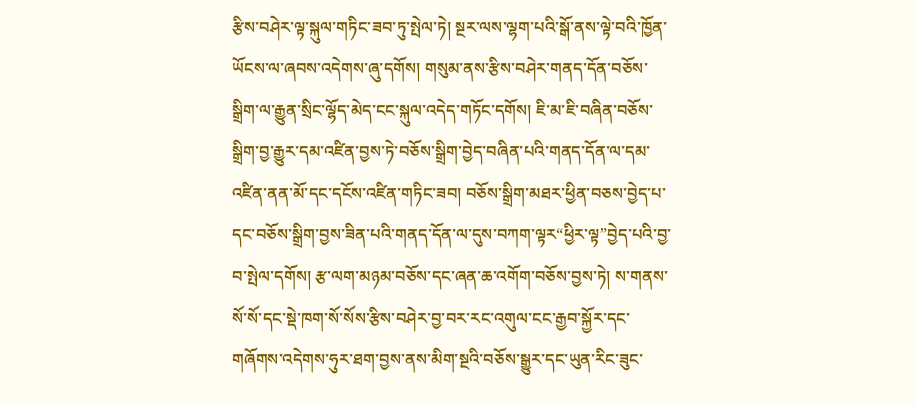རྩིས་བཤེར་ལྟ་སྐུལ་གཏིང་ཟབ་ཏུ་སྤེལ་ཏེ། སྔར་ལས་ལྷག་པའི་སྒོ་ནས་ལྟེ་བའི་ཁྱོན་ཡོངས་ལ་ཞབས་འདེགས་ཞུ་དགོས། གསུམ་ནས་རྩིས་བཤེར་གནད་དོན་བཅོས་སྒྲིག་ལ་རྒྱུན་སྲིང་ལྷོད་མེད་ངང་སྐུལ་འདེད་གཏོང་དགོས། ཇི་མ་ཇི་བཞིན་བཅོས་སྒྲིག་བྱ་རྒྱུར་དམ་འཛིན་བྱས་ཏེ་བཅོས་སྒྲིག་བྱེད་བཞིན་པའི་གནད་དོན་ལ་དམ་འཛིན་ནན་མོ་དང་དངོས་འཛིན་གཏིང་ཟབ། བཅོས་སྒྲིག་མཐར་ཕྱིན་བཅས་བྱེད་པ་དང་བཅོས་སྒྲིག་བྱས་ཟིན་པའི་གནད་དོན་ལ་དུས་བཀག་ལྟར“ཕྱིར་ལྟ”བྱེད་པའི་བྱ་བ་སྤེལ་དགོས། རྩ་ལག་མཉམ་བཅོས་དང་ཞན་ཆ་འགོག་བཅོས་བྱས་ཏེ། ས་གནས་སོ་སོ་དང་སྡེ་ཁག་སོ་སོས་རྩིས་བཤེར་བྱ་བར་རང་འགུལ་ངང་རྒྱབ་སྐྱོར་དང་གཞོགས་འདེགས་ཧུར་ཐག་བྱས་ནས་མིག་སྔའི་བཅོས་སྒྱུར་དང་ཡུན་རིང་ཟུང་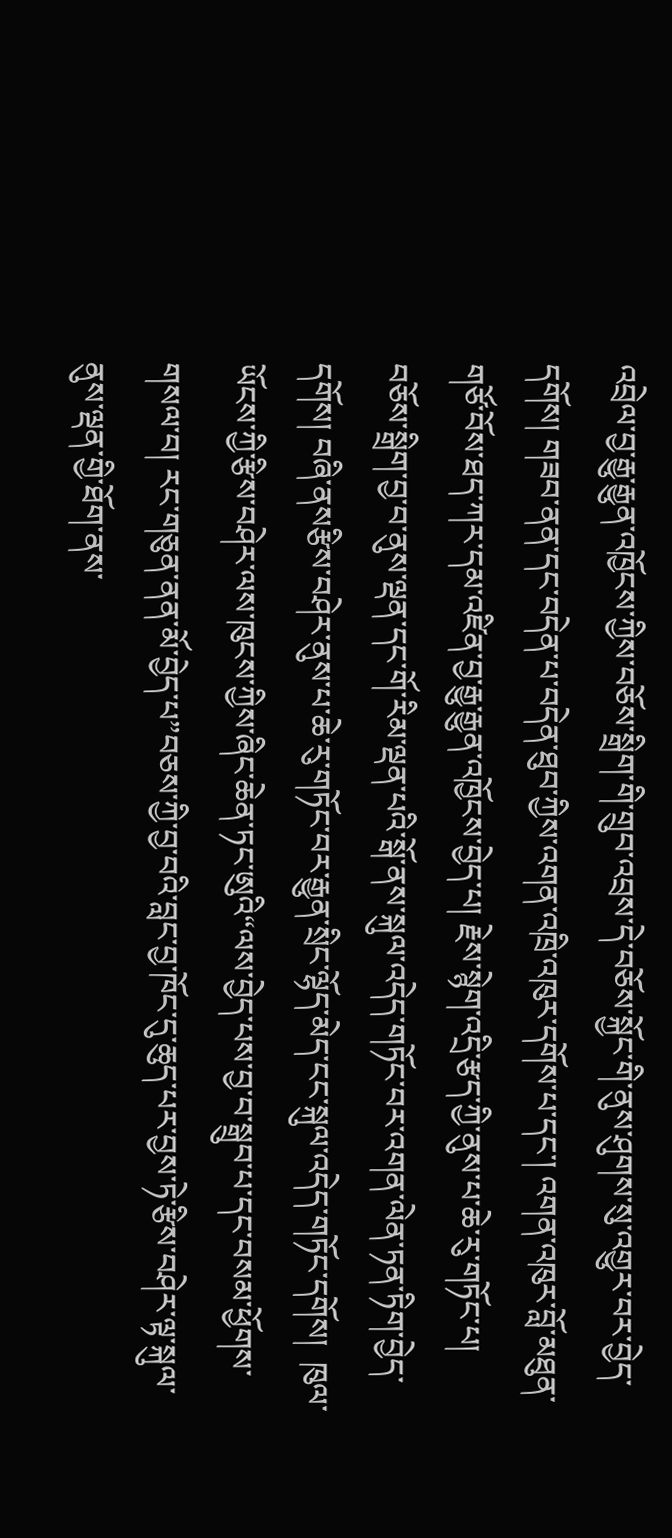འབྲེལ་བྱ་རྒྱུ་རྒྱུན་འཁྱོངས་ཀྱིས་བཅོས་སྒྲིག་གི་གྲུབ་འབྲས་དེ་བཅོས་སྐྱོང་གི་ནུས་ཤུགས་སུ་འགྱུར་བར་བྱེད་དགོས། གཟབ་ནན་དང་བདེན་པ་བདེན་ཐུབ་ཀྱིས་འགན་འཁྲི་འཁུར་དགོས་པ་དང་། འགན་འཁུར་བློ་མཐུན་གཙོ་བོས་ཐད་ཀར་དམ་འཛིན་བྱ་རྒྱུ་རྒྱུན་འཁྱོངས་བྱེད་པ། རྗེས་སྙེག་འདྲི་རྩད་ཀྱི་ནུས་པ་ཆེ་རུ་གཏོང་པ། བཅོས་སྒྲིག་བྱ་བ་ནུས་ལྡན་དང་གོ་རིམ་ལྡན་པའི་སྒོ་ནས་སྐུལ་འདེད་གཏོང་བར་འགན་ལེན་ཏན་ཏིག་བྱེད་དགོས། བཞི་ནསརྩིས་བཤེར་ནུས་པ་ཆེ་རུ་གཏོང་བར་རྒྱུན་སྲིང་ལྷོད་མེད་ངང་སྐུལ་འདེད་གཏོང་དགོས།  ཁུལ་ཡོངས་ཀྱི་རྩིས་བཤེར་ལས་ཁུངས་ཀྱིས་ཞིང་ཆེན་ཏང་ཨུའི“ལས་བྱེད་པས་བྱ་བ་སྒྲུབ་པ་དང་བསམ་ཕྱོགས་གསལ་བ། རང་གཅུན་ནན་མོ་བྱེད་པ”བཅས་ཀྱི་བྱ་བའི་བླང་བྱ་ཁོང་དུ་ཆུད་པར་བྱས་ཏེ་རྩིས་བཤེར་ལྟ་སྐུལ་ནུས་ལྡན་གྱི་ཐོག་ནས་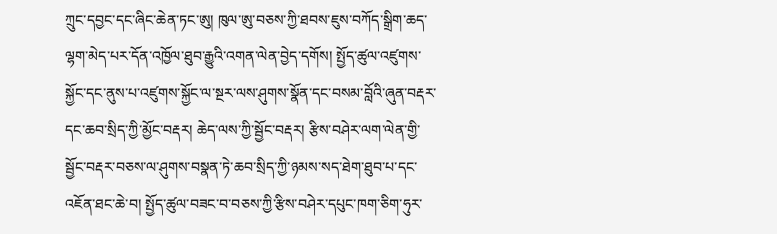ཀྲུང་དབྱང་དང་ཞིང་ཆེན་ཏང་ཨུ། ཁུལ་ཨུ་བཅས་ཀྱི་ཐབས་ཇུས་བཀོད་སྒྲིག་ཆད་ལྷག་མེད་པར་དོན་འཁྱོལ་ཐུབ་རྒྱུའི་འགན་ལེན་བྱེད་དགོས། སྤྱོད་ཚུལ་འཛུགས་སྐྱོང་དང་ནུས་པ་འཛུགས་སྐྱོང་ལ་སྔར་ལས་ཤུགས་སྣོན་དང་བསམ་བློའི་ཞུན་བརྡར་དང་ཆབ་སྲིད་ཀྱི་མྱོང་བརྡར། ཆེད་ལས་ཀྱི་སྦྱོང་བརྡར། རྩིས་བཤེར་ལག་ལེན་གྱི་སྦྱོང་བརྡར་བཅས་ལ་ཤུགས་བསྣན་ཏེ་ཆབ་སྲིད་ཀྱི་ཉམས་སད་ཐེག་ཐུབ་པ་དང་འཇོན་ཐང་ཆེ་བ། སྤྱོད་ཚུལ་བཟང་བ་བཅས་ཀྱི་རྩིས་བཤེར་དཔུང་ཁག་ཅིག་ཧུར་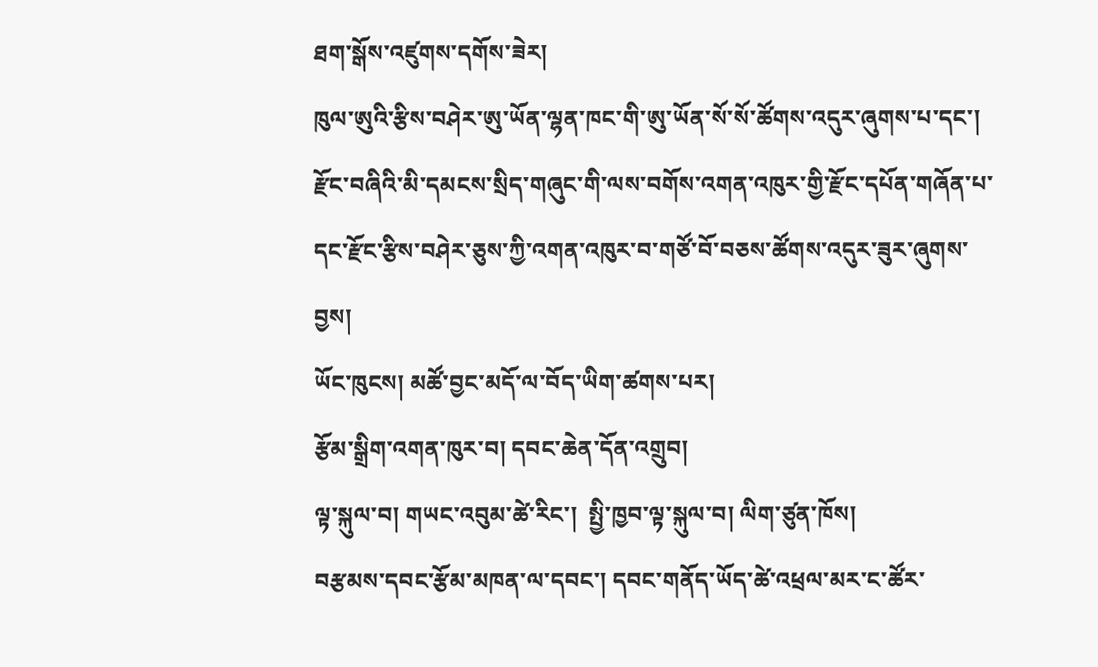ཐག་སྒོས་འཛུགས་དགོས་ཟེར།
ཁུལ་ཨུའི་རྩིས་བཤེར་ཨུ་ཡོན་ལྷན་ཁང་གི་ཨུ་ཡོན་སོ་སོ་ཚོགས་འདུར་ཞུགས་པ་དང་། རྫོང་བཞིའི་མི་དམངས་སྲིད་གཞུང་གི་ལས་བགོས་འགན་འཁུར་གྱི་རྫོང་དཔོན་གཞོན་པ་དང་རྫོང་རྩིས་བཤེར་ཅུས་ཀྱི་འགན་འཁུར་བ་གཙོ་བོ་བཅས་ཚོགས་འདུར་ཟུར་ཞུགས་བྱས།
ཡོང་ཁུངས། མཚོ་བྱང་མདོ་ལ་བོད་ཡིག་ཚགས་པར།
རྩོམ་སྒྲིག་འགན་ཁུར་བ། དབང་ཆེན་དོན་འགྲུབ།
ལྟ་སྐུལ་བ། གཡང་འབུམ་ཚེ་རིང་།  སྤྱི་ཁྱབ་ལྟ་སྐུལ་བ། ལིག་ཙུན་ཁོས།
བརྩམས་དབང་རྩོམ་མཁན་ལ་དབང་། དབང་གནོད་ཡོད་ཚེ་འཕྲལ་མར་ང་ཚོར་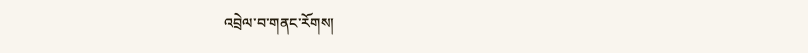འབྲེལ་བ་གནང་རོགས།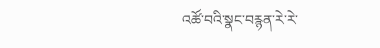འཚོ་བའི་སྣང་བརྙན་རེ་རེ་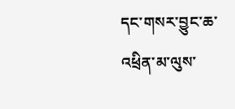དང་གསར་བྱུང་ཆ་འཕྲིན་མ་ལུས་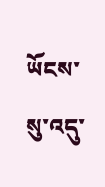ཡོངས་སུ་འདུ་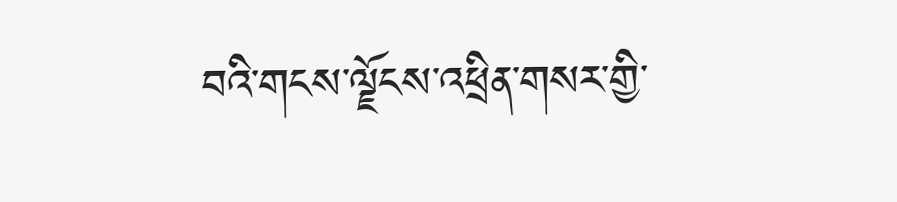བའི་གངས་ལྗོངས་འཕྲིན་གསར་གྱི་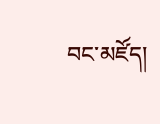བང་མཛོད།